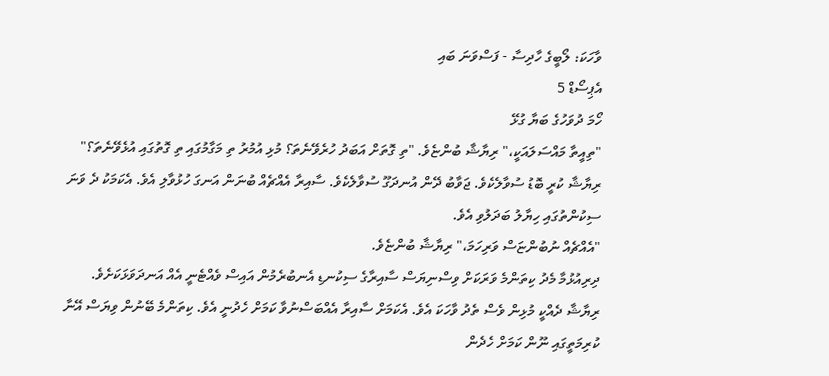ވާހަކަ: ލޯބީގެ ހާދިސާ - ފަސްވަނަ ބައި
އެޕިސޯޑް 5
ހޯމަ ދުވަހުގެ ބަޔާ ގުޅޭ
"ތިއީތާ މައްސަލައަކީ،" ރިޔާޝާ ބުންޏެވެ. "ތި ގޮތަށް އަބަދު ހުރެވޭނެތަ؟ މުޅި އުމުރު ތި މަގާމުގައި ތި ގޮތުގައި އުޅެވޭނެތަ؟"
ރިޔާޝާ ކުރީ ބޮޑު ސުވާލެކެވެ. ޖަވާބު ދޭން އުނދަގޫ ސުވާލެކެވެ. ސާއިރާ އެއްޗެއް ބުނަން އަނގަ ހުޅުވާލި އެވެ. އެކަމަކު ދެ ވަނަ ސިކުންތުގައި ހިޔާލު ބަދަލުވި އެވެ.
"އެއްޗެއް ނުބުންޏަސް ވަރިހަމަ،" ރިޔާޝާ ބުންޏެވެ.
ދިރިއުޅުމާ މެދު ކިތަންމެ ވަރަކަށް ވިސްނިޔަސް ސާއިރާގެ ސިކުނޑި އެނބުރެމުން އައިސް ވެއްޓެނީ އެއް އަނދަވަޅަކަށެވެ. ރިޔާޝާ ދެއްކީ މުޅިން ވެސް ތެދު ވާހަކަ އެވެ. އެކަމަށް ސާއިރާ އެއްބަސްނުވާ ކަމަށް ހެދުނީ އެވެ. ކިތަންމެ ބޭނުން ވިޔަސް އޭނާ ކުރިމަތީގައި ނޫން ކަމަށް ހެދެން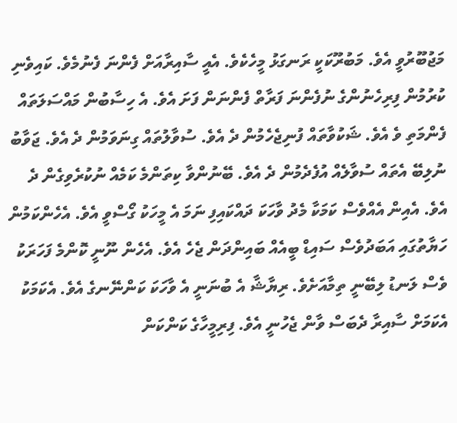މަޖުބޫރުވީ އެވެ. މަބުރޫކަކީ ރަނގަޅު މީހެކެވެ. އެއީ ސާއިރާއަށް ފެންނަ ފެނުމެވެ. ކައިވެނި ކުރުމުން ފިރިހެނުންގެ ނުފެންނަ ފަރާތް ފެންނަން ފަށަ އެވެ. އެ ހިސާބުން މައްސަލަތައް ފެންމަތި ވެ އެވެ. ޝަކުވާތައް ފުނިޖެހެމުން ދެ އެވެ. ސުވާލުތައް ގިނަވަމުން ދެ އެވެ. ޖަވާބު ނުލިބޭ އެތައް ސުވާލެއް އުފެދެމުން ދެ އެވެ. ބޭނުންވާ ކިތަންމެ ކަމެއް ނުކުރެވިގެން ދެ އެވެ. އެއިން އެއްވެސް ކަމަކާ މެދު ވާހަކަ ދައްކައިފި ނަމަ އެ މީހަކު ގޯސްވީ އެވެ. އެހެންކަމުން ހަޔާތުގައި އަބަދުވެސް ސައިޑް ބީއެއް ބައިންދަން ޖެހެ އެވެ. އެހެން ނޫނީ ކޮންމެ ފަހަރަކު ވެސް ލަނޑު ލިބޭނީ ތިމާއަށެވެ. ރިޔާޝާ އެ ބުނަނީ އެ ވާހަކަ ކަންނޭނގެ އެވެ. އެކަމަކު އެކަމަށް ސާއިރާ ދެބަސް ވާން ޖެހުނީ އެވެ. ފިރިމީހާގެ ކަންކަން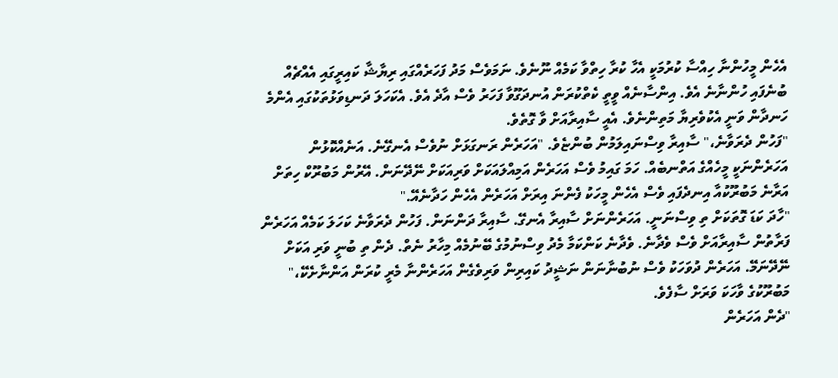އެހެން މީހުންނާ ހިއްސާ ކުރުމަކީ އެހާ ކުރާ ހިތްވާ ކަމެއް ނޫނެވެ. ނަމަވެސް މަދު ފަހަރެއްގައި ރިޔާޝާ ކައިރީގައި އެއްޗެއް ބުނެފައި ހުންނާނެ އެވެ. އިންސާނެއް ވީތީ ކެތްކުރަން އުނދަގޫވާ ފަހަރު ވެސް އާދެ އެވެ. އެކަހަލަ ދަނޑިވަޅުތަކުގައި އެންމެ ހަނދާން ވަނީ އެކުވެރިޔާ މަތިންނެވެ. އެއީ ސާއިރާއަށް ވާ ގޮތެވެ.
"ފަހުން ދެރަވާނެ،" ސާއިރާ ވިސްނައިލަމުން ބުންޏެވެ. "އަހަރެން ރަނގަޅަށް ނުވެސް އެނގޭނެ. އަނެއްކޮޅުން އަހަރެންނަކީ މީހެއްގެ އަތްނބެއް. ހަމަ ގައިމު ވެސް އަހަރެން އަމިއްލައަކަށް ވަރިއަކަށް ނޭދޭނަން. އޭރުން މަބުރޫކް ހިތަށް އަރާނެ މަބުރޫކުއާ އިނދެފައި ވެސް އެހެން މީހަކު ފެންނަ އިރަށް އަހަރެން އެހެން ހަދާނެއޭ."
"ހާދަ ކަޑަ ގޮތަކަށް ތި ވިސްނަނީ. އަހަރެންނަށް ސާއިރާ އެނގޭ. ސާއިރާ ދަންނަން. ފަހުން ދެރަވާނެ ކަހަލަ ކަމެއް އަހަރެން ފަރާތުން ސާއިރާއަށް ވެސް ވެދާނެ. ވެދާނެ ކަންކަމާ މެދު ވިސްނުމުގެ ބޭނުމެއް މިހާރު ނެތް. ދެން ތި ބުނީ ވަރި އަކަށް ނޭދޭނަމޭ. އަހަރެން ދުވަހަކު ވެސް ނުބުނާނަން ނަޝީދު ކައިރިން ވަރިވެގެން އަހަރެންނާ މެރީ ކުރަން އަންނާށެކޭ،" މަބުރޫކުގެ ވާހަކަ ވަރަށް ސާފެވެ.
"ދެން އަހަރެން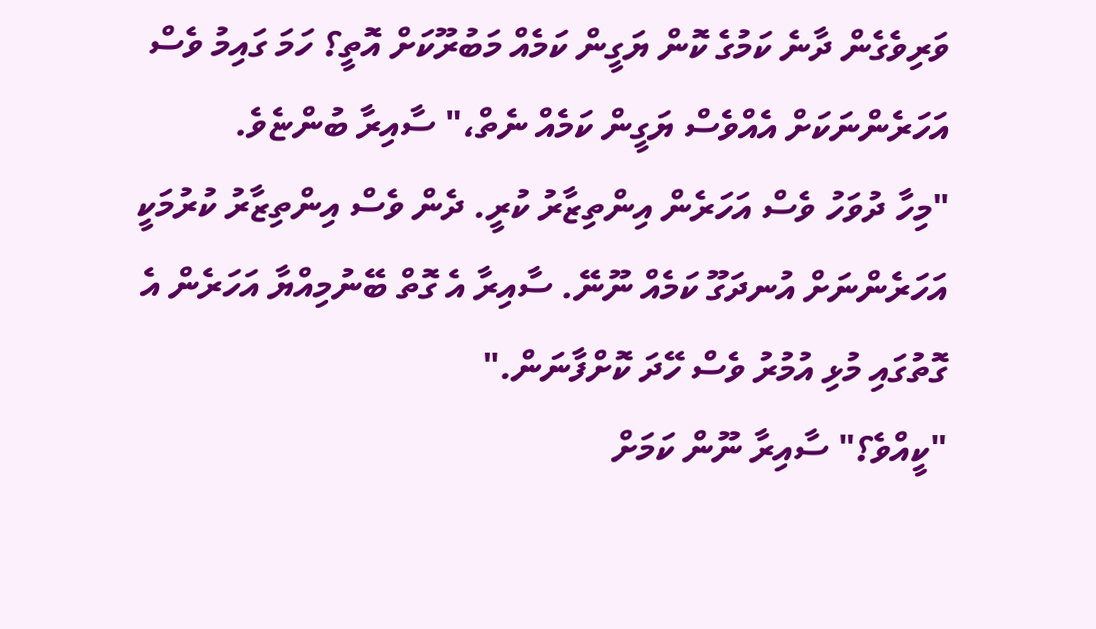ވަރިވެގެން ދާނެ ކަމުގެ ކޮން ޔަގީން ކަމެއް މަބުރޫކަށް އޮތީ؟ ހަމަ ގައިމު ވެސް އަހަރެންނަކަށް އެއްވެސް ޔަގީން ކަމެއް ނެތް،" ސާއިރާ ބުންޏެވެ.
"މިހާ ދުވަހު ވެސް އަހަރެން އިންތިޒާރު ކުރީ. ދެން ވެސް އިންތިޒާރު ކުރުމަކީ އަހަރެންނަށް އުނދަގޫ ކަމެއް ނޫނޭ. ސާއިރާ އެ ގޮތް ބޭނުމިއްޔާ އަހަރެން އެ ގޮތުގައި މުޅި އުމުރު ވެސް ހޭދަ ކޮށްފާނަން."
"ކީއްވެ؟" ސާއިރާ ނޫން ކަމަށް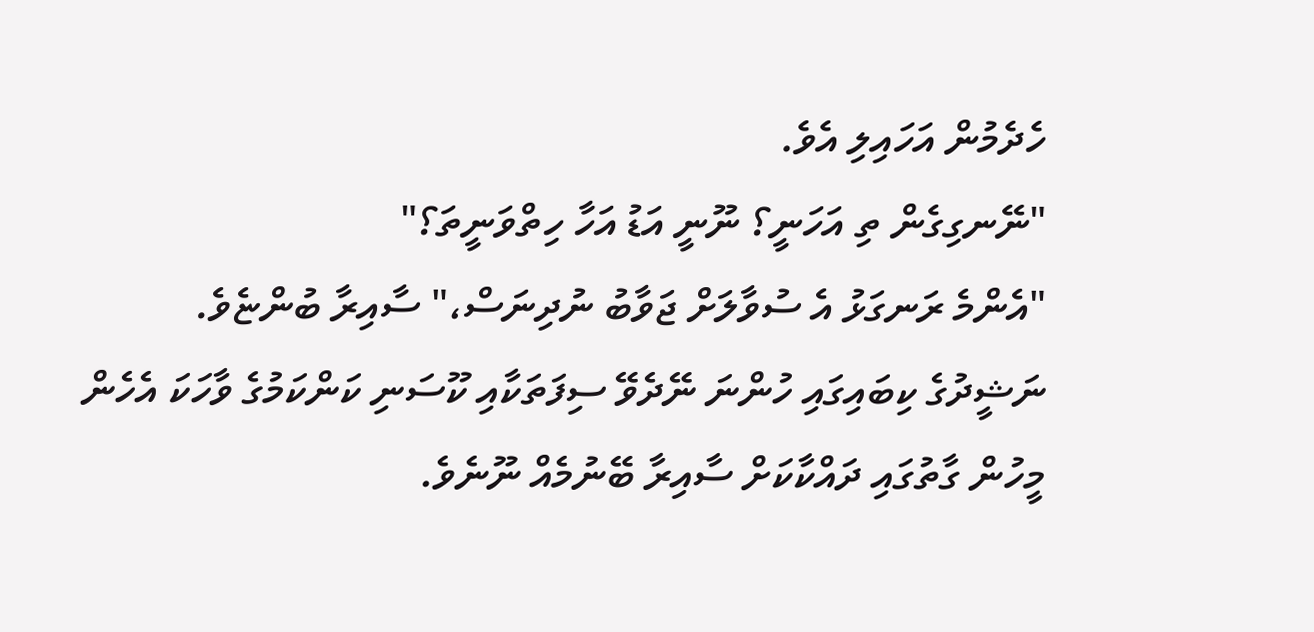ހެދެމުން އަހައިލި އެވެ.
"ނޭނގިގެން ތި އަހަނީ؟ ނޫނީ އަޑު އަހާ ހިތްވަނީތަ؟"
"އެންމެ ރަނގަޅު އެ ސުވާލަށް ޖަވާބު ނުދިނަސް،" ސާއިރާ ބުންޏެވެ.
ނަޝީދުގެ ކިބައިގައި ހުންނަ ނޭދެވޭ ސިފަތަކާއި ކޫސަނި ކަންކަމުގެ ވާހަކަ އެހެން މީހުން ގާތުގައި ދައްކާކަށް ސާއިރާ ބޭނުމެއް ނޫނެވެ.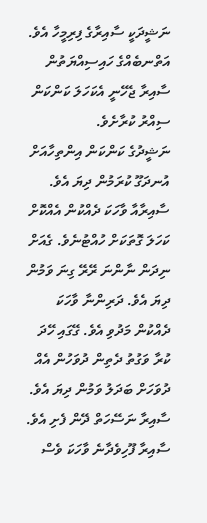ނަޝީދަކީ ސާއިރާގެ ފިރިމީހާ އެވެ. އަތްނބެއްގެ ހައިސިއްޔަތުން ސާއިރާ ޖެހޭނީ އެކަހަލަ ކަންކަން ސިއްރު ކުރާށެވެ.
ނަޝީދުގެ ކަންކަން އިންތިހާއަށް އުނދަގޫ ކުރަމުން ދިޔަ އެވެ. ސާއިރާއާ ވާހަކަ ދެއްކުން އެއްކޮށް ކަހަލަ ގޮތަކަށް ހުއްޓުނެވެ. ގެއަށް ނިދަން ނާންނަ ރޭރޭ ގިނަ ވަމުން ދިޔަ އެވެ. ދަރިންނާ ވާހަކަ ދެއްކުން މަދުވި އެވެ. ގޭގައި ހޭދަ ކުރާ ވަގުތު ދެތިން ދުވަހުން އެއް ދުވަހަށް ބަދަލު ވަމުން ދިޔަ އެވެ. ސާއިރާ ނަސޭހަތް ދޭން ފެށި އެވެ. ސާއިރާ ފޫހިވެދާނެ ވާހަކަ ވެސް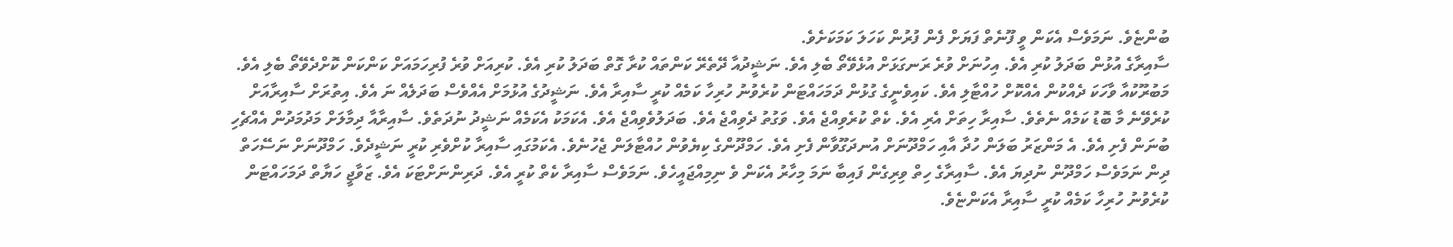ބުންޏެވެ. ނަމަވެސް އެކަން ވީ ފޫނެތް ފަޔަށް ފެން ފުރުން ކަހަލަ ކަމަކަށެވެ.
ސާއިރާގެ އުޅުން ބަދަލު ކުރި އެވެ. އިހުނަށް ވުރެ ރަނގަޅަށް އުޅެވޭތޯ ބެލި އެވެ. ނަޝީދުއާ ދޭތެރޭ ކަންތައް ކުރާ ގޮތް ބަދަލު ކުރި އެވެ. ކުރިއަށް ވުރެ ފުރިހަމައަށް ކަންކަން ކޮށްދެވޭތޯ ބެލި އެވެ. މަބުރޫކުއާ ވާހަކަ ދެއްކުން އެއްކޮށް ހުއްޓާލި އެވެ. ކައިވެނީގެ ގުޅުން ދަމަހައްޓަން ކުރެވުނު ހުރިހާ ކަމެއް ކުރީ ސާއިރާ އެވެ. ނަޝީދުގެ އުޅުމަށް އެއްވެސް ބަދަލެއް ނަ އެވެ. އިތުރަށް ސާއިރާއަށް ކުރެވޭނެ މާ ބޮޑު ކަމެއް ނެތެވެ. ސާއިރާ ހިތަށް އެރި އެވެ. ކެތް ކުރެވިއްޖެ އެވެ. ވަގުތު ދެވިއްޖެ އެވެ. ބަދަލުވެވިއްޖެ އެވެ. އެކަމަކު އެކަމެއް ނަޝީދު ނުދަތެވެ. ސާއިރާއާ ދިމާލަށް މަދުމަދުން އެއްޗެހި ބުނަން ފެށި އެވެ. އެ މަންޒަރު ބަލަން ހުދާ އާއި ހަމްދޫނަށް އުނދަގޫވާން ފެށި އެވެ. ހަމްދޫންގެ ކިޔެވުން ހުއްޓާލަން ޖެހުނެވެ. އެކަމުގައި ސާއިރާ ކުށްވެރި ކުރީ ނަޝީދެވެ. ހަމްދޫނަށް ނަސޭހަތް ދިން ނަމަވެސް ހަމްދޫން ނުދިޔަ އެވެ. ސާއިރާގެ ހިތް ވިރިގެން ފައިބާ ނަމަ މިހާރު އެކަން ވެ ނިމިއްޖައީހެވެ. ނަމަވެސް ސާއިރާ ކެތް ކުރީ އެވެ. ދަރިންނަށްޓަކަ އެވެ. ޒަވާޖީ ހަޔާތް ދަމަހައްޓަން ކުރެވުނު ހުރިހާ ކަމެއް ކުރީ ސާއިރާ އެކަންޏެވެ.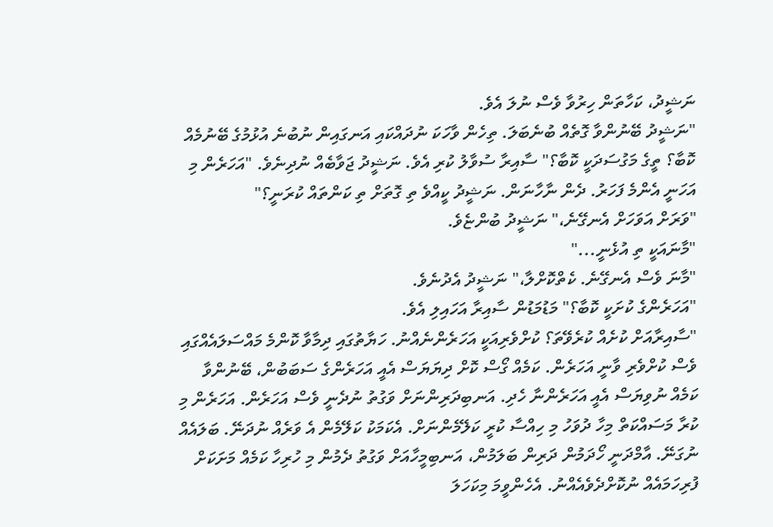ނަޝީދު، ކަހާތަން ހިރުވާ ވެސް ނުލަ އެވެ.
"ނަޝީދު ބޭނުންވާ ގޮތެއް ބުނެބަލަ. ތިހެން ވާހަކަ ނުދައްކައި އަނގައިން ނުބުނެ އުޅުމުގެ ބޭނުމެއް ކޮބާ؟ ތީގެ މަގުސަދަކީ ކޮބާ؟" ސާއިރާ ސުވާލު ކުރި އެވެ. ނަޝީދު ޖަވާބެއް ނުދިނެވެ. "އަހަރެން މި އަހަނީ އެންމެ ފަހަރު. ދެން ނާހާނަން. ނަޝީދު ކީއްވެ ތި ގޮތަށް ތި ކަންތައް ކުރަނީ؟"
"ވަރަށް އަވަހަށް އެނގޭނެ،" ނަޝީދު ބުންޏެވެ.
"މާނައަކީ ތި އުޅެނީ..."
"މާނަ ވެސް އެނގޭނެ. ކެތްކޮށްލާ،" ނަޝީދު އެދުނެވެ.
"އަހަރެންގެ ކުށަކީ ކޮބާ؟" މަޑުމަޑުން ސާއިރާ އަހައިލި އެވެ.
"ސާއިރާއަށް ކުށެއް ކުރެވޭތަ؟ ކުށްވެރިއަކީ އަހަރެންނެއްނު. ހަޔާތުގައި ދިމާވާ ކޮންމެ މައްސަލައެއްގައި ވެސް ކުށްވެރި ވާނީ އަހަރެން. ކަމެއް ގޯސް ކޮށް ދިޔަޔަސް އެއީ އަހަރެންގެ ސަބަބުން، ބޭނުންވާ ކަމެއް ނުވިޔަސް އެއީ އަހަރެންނާ ހެދި. އަނބިދަރިންނަށް ވަގުތު ނުދެނީ ވެސް އަހަރެން. އަހަރެން މި ކުރާ މަސައްކަތް މިހާ ދުވަހު މި ހިއްސާ ކުރީ ކަލޭމެންނަށް. އެކަމަކު ކަލޭމެން އެ ވަރެއް ނުދަނޭ. ބަލައެއް ނުގަނޭ. އާމްދަނީ ހޯދަމުން ދަރިން ބަލަމުން، އަނބިމީހާއަށް ވަގުތު ދެމުން މި ހުރިހާ ކަމެއް މަށަކަށް ފުރިހަމައެއް ނުކޮށްދެވެއެއްނު. އެހެންވީމަ މިކަހަލަ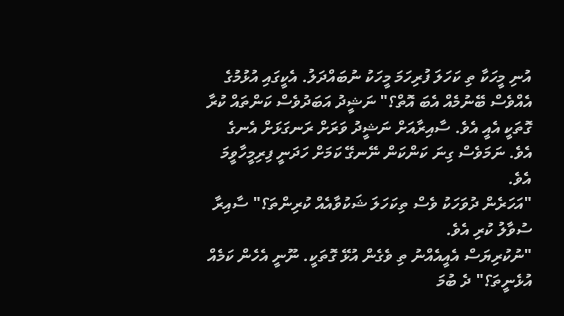އުނި މީހަކާ ތި ކަހަލަ ފުރިހަމަ މީހަކު ނުބައްދަލު. އެކީގައި އުޅުމުގެ އެއްވެސް ބޭނުމެއް އެބަ އޮތް؟" ނަޝީދު އަބަދުވެސް ކަންތައް ކުރާ ގޮތަކީ އެއީ އެވެ. ސާއިރާއަށް ނަޝީދު ވަރަށް ރަނގަޅަށް އެނގެ އެވެ. ނަމަވެސް ގިނަ ކަންކަން ނޭނގޭ ކަމަށް ހަދަނީ ފިރިމީހާވީމަ އެވެ.
"އަހަރެން ދުވަހަކު ވެސް ތިކަހަލަ ޝަކުވާއެއް ކުރިންތަ؟" ސާއިރާ ސުވާލު ކުރި އެވެ.
"ނުކުރިޔަސް އެއީއެއްނު ތި ވެގެން އުޅޭ ގޮތަކީ. ނޫނީ އެހެން ކަމެއް އުޅެނީތަ؟" ދެ ބުމަ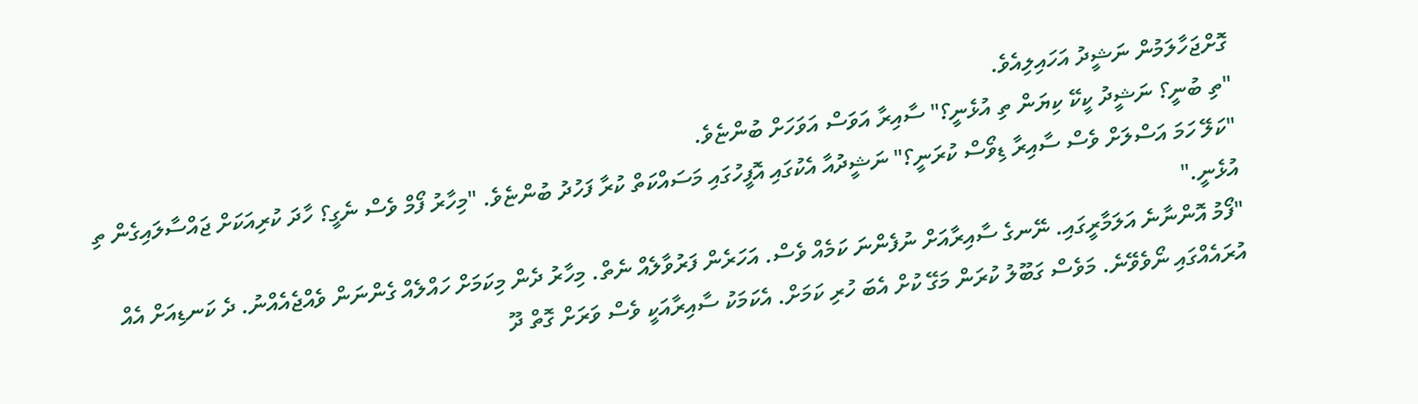ގޮށްޖަހާލަމުން ނަޝީދު އަހައިލިއެވެ.
"ތި ބުނީ؟ ނަޝީދު ކީކޭ ކިޔަން ތި އުޅެނީ؟" ސާއިރާ އަވަސް އަވަހަށް ބުންޏެވެ.
"ކަލޭ ހަމަ އަސްލަށް ވެސް ސާއިރާ ޑިވޯސް ކުރަނީ؟" ނަޝީދުއާ އެކުގައި އޮފީހުގައި މަސައްކަތް ކުރާ ފަހުދު ބުންޏެވެ. "މިހާރު ފޯމް ވެސް ނެގީ؟ ހާދަ ކުރިއަކަށް ޖައްސާލައިގެން ތި އުޅެނީ."
"ފޯމު އޮންނާނެ އަލަމާރީގައި. ނޭނގެ ސާއިރާއަށް ނުފެންނަ ކަމެއް ވެސް. އަހަރެން ފަރުވާލެއް ނެތް. މިހާރު ދެން މިކަމަށް ހައްލެއް ގެންނަން ވެއްޖެއެއްނު. ދެ ކަނޑިއަށް އެއް އުރައެއްގައި ނޯވެވޭނެ. މަވެސް ގަބޫލު ކުރަން މަގޭ ކުށް އެބަ ހުރި ކަމަށް. އެކަމަކު ސާއިރާއަކީ ވެސް ވަރަށް ގޮތް ދޫ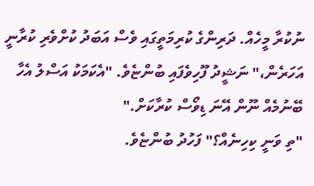ނުކުރާ މީހެއް. ދަރިންގެ ކުރިމަތީގައި ވެސް އަބަދު ކުށްވެރި ކުރާނީ އަހަރެން،" ނަޝީދު ފޫހިވެފައި ބުންޏެވެ. "އެކަމަކު އަސްލު އެހާ ބޭނުމެއް ނޫން އޭނަ ޑިވޯސް ކުރާކަށް."
"ތި ވަނީ ކިހިނެއް؟" ފަހުދު ބުންޏެވެ.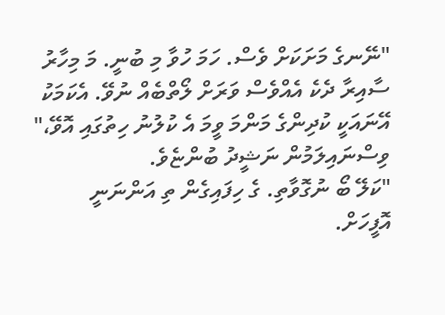"ނޭނގެ މަށަކަށް ވެސް. ހަމަ ހުވާ މި ބުނީ. މަ މިހާރު ސާއިރާ ދެކެ އެއްވެސް ވަރަށް ލޯތްބެއް ނުވޭ. އެކަމަކު އޭނައަކީ ކުދިންގެ މަންމަ ވީމަ އެ ކުލުނު ހިތުގައި އޮވޭ،" ވިސްނައިލަމުން ނަޝީދު ބުންޏެވެ.
"ކަލޭ ބޯ ނުގޮވާތި. ގެ ހިފައިގެން ތި އަންނަނީ އޮފީހަށް.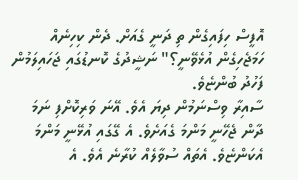އޮފީސް ހިފައިގެން ތި ދަނީ ގެއަށް. ދެން ކިހިނެއް ހަމަޖެހިގެން އުޅެވޭނީ؟" ނަޝީދުގެ ކޮނޑުގައި ޖަހައިލަމުން ފަހުދު ބުންޏެވެ.
ސާއިރާ ވިސްނަމުން ދިޔަ އެވެ. އޭނަ ވަރިކޮށްފި ނަމަ ދާން ޖެހޭނީ މަންމަ ގެއަށެވެ. އެ ގޭގައި އުޅޭނީ މަންމަ އެކަންޏެވެ. އެތައް ސުވާލެއް ކުރާނެ އެވެ. އެ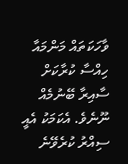ވާހަކަތައް މަންމައާ ހިއްސާ ކުރާކަށް ސާއިރާ ބޭނުމެއް ނޫނެވެ. އެކަމަކު އެއީ ސިއްރު ކުރެވޭނެ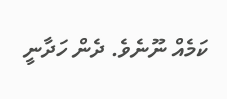ކަމެއް ނޫނެވެ. ދެން ހަދާނީ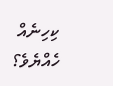ކިހިނެއް ހެއްޔެވެ؟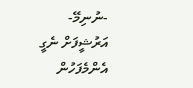-ނުނިމޭ-
އަރުޝީފަށް ނެގީ
އެންމެފަހުން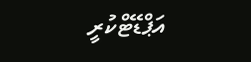އަޕްޑޭޓްކުރީ